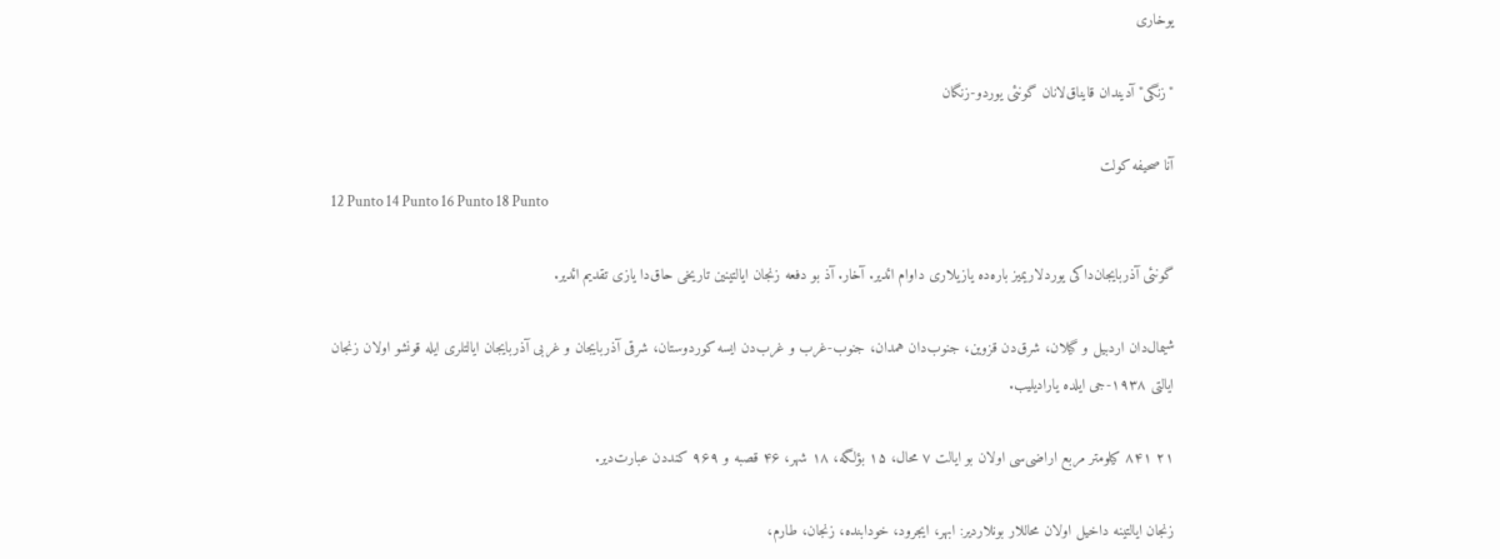یوخاری

"زنگی" آدیندان قایناق‌لانان گونئی یوردو-زنگان

آنا صحیفه کولت
12 Punto 14 Punto 16 Punto 18 Punto

گونئی آذربایجان‌داکی یوردلاریمیز باره‌ده یازیلاری داوام ائدیر. آخار. آذ بو دفعه زنجان ایالتینین تاریخی حاق‌دا یازی تقدیم ائدیر.

شیمال‌دان اردبیل و گیلان، شرق‌دن قزوین، جنوب‌دان همدان، جنوب-غرب و غرب‌دن ایسه کوردوستان، شرقی آذربایجان و غربی آذربایجان ایالتلری ایله قونشو اولان زنجان ایالتی ۱۹۳۸-جی ایلده یارادیلیب.

۲۱ ۸۴۱ کیلومتر مربع اراضی‌سی اولان بو ایالت ۷ محال، ۱۵ بؤلگه، ۱۸ شهر، ۴۶ قصبه و ۹۶۹ کنددن عبارت‌دیر.

زنجان ایالتینه داخیل اولان محاللار بونلاردیر: ابهر، ایجرود، خودابنده، زنجان، طارم،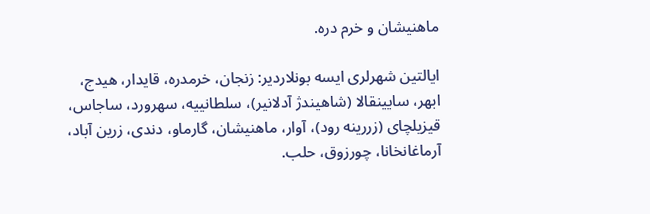ماهنیشان و خرم دره.

ایالتین شهرلری ایسه بونلاردیر: زنجان، خرمدره، قایدار، هیدج، ابهر، سایینقالا (شاهیندژ آدلانیر)، سلطانییه، سهرورد، ساجاس، قیزیلچای (زررینه رود)، آوار، ماهنیشان، گارماو، دندی، زرین آباد، آرماغانخانا، چورزوق، حلب.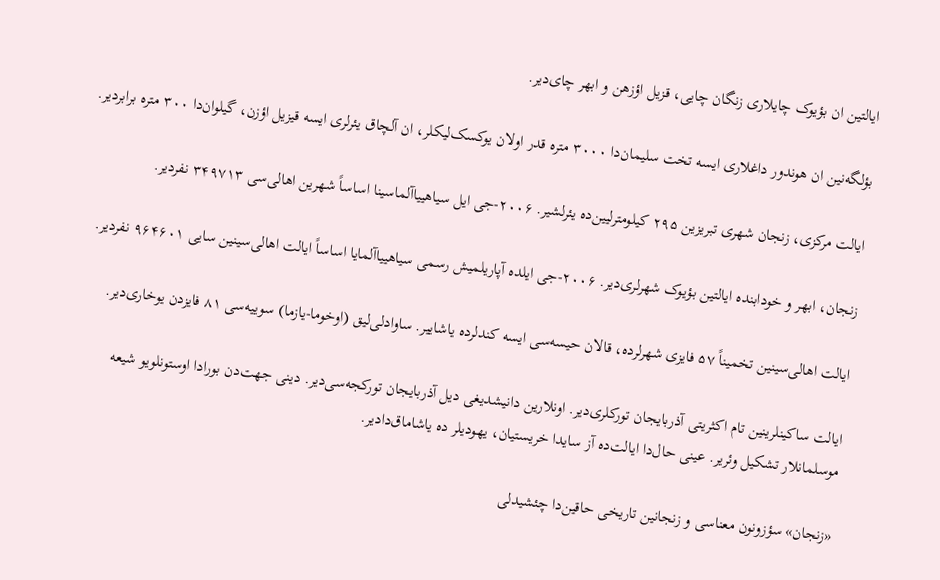ایالتین ان بؤیوک چایلاری زنگان چایی، قزیل اؤزهن و ابهر چای‌دیر.

بؤلگه‌نین ان هوندور داغلاری ایسه تخت سلیمان‌دا ۳۰۰۰ متره قدر اولان یوکسک‌لیکلر، ان آلچاق یئرلری ایسه قیزیل اؤزن، گیلوان‌دا ۳۰۰ متره برابردیر.

ایالت مرکزی، زنجان شهری تبریزین ۲۹۵ کیلومترلیین‌ده یئرلشیر. ۲۰۰۶-جی ایل سیاهییاآلماسینا اساساً شهرین اهالی‌سی ۳۴۹۷۱۳ نفردیر.

زنجان، ابهر و خودابنده ایالتین بؤیوک شهرلری‌دیر. ۲۰۰۶-جی ایلده آپاریلمیش رسمی سیاهییاآلمایا اساساً ایالت اهالی‌سینین سایی ۹۶۴۶۰۱ نفردیر.

ایالت اهالی‌سینین تخمیناً ۵۷ فایزی شهرلرده، قالان حیسه‌سی ایسه کندلرده یاشاییر. ساوادلی‌لیق (اوخوما-یازما) سوییه‌سی ۸۱ فایزدن یوخاری‌دیر.

ایالت ساکینلرینین تام اکثریتی آذربایجان تورکلری‌دیر. اونلارین دانیشدیغی دیل آذربایجان تورکجه‌سی‌دیر. دینی جهت‌دن بورادا اوستونلویو شیعه موسلمانلار تشکیل وئریر. عینی حال‌دا ایالت‌ده آز سایدا خریستیان، یهودیلر ده یاشاماق‌دادیر.

«زنجان» سؤزونون معناسی و زنجانین تاریخی حاقین‌دا چئشیدلی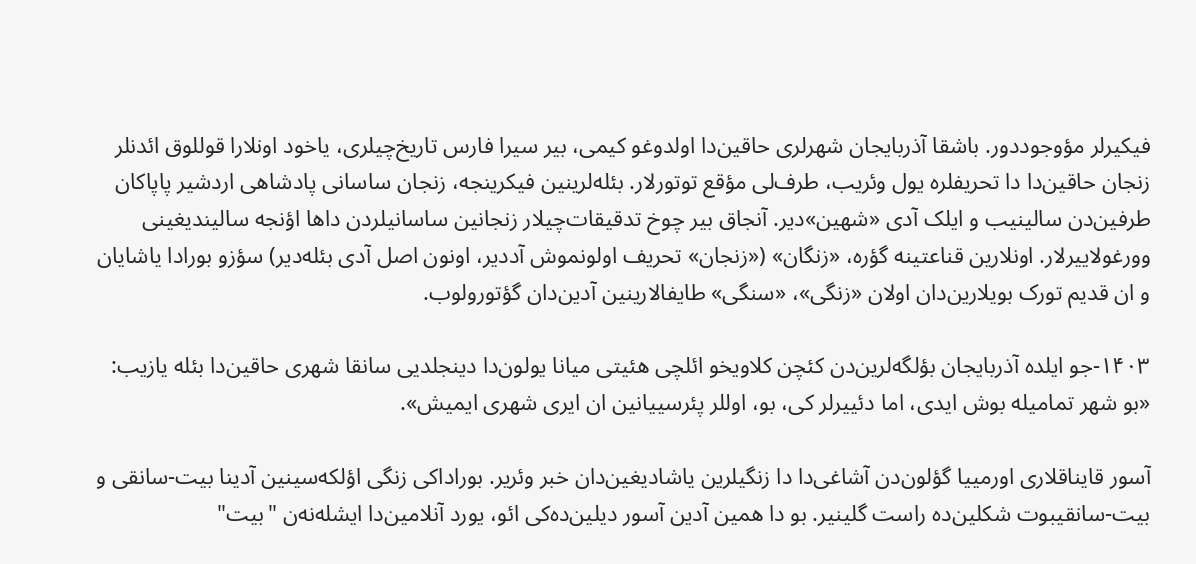فیکیرلر مؤوجوددور. باشقا آذربایجان شهرلری حاقین‌دا اولدوغو کیمی، بیر سیرا فارس تاریخ‌چیلری، یاخود اونلارا قوللوق ائد‌نلر زنجان حاقین‌دا دا تحریفلره یول وئریب، طرف‌لی مؤقع توتورلار. بئله‌لرینین فیکرینجه، زنجان ساسانی پادشاهی اردشیر پاپاکان طرفین‌دن سالینیب و ایلک آدی «شهین»دیر. آنجاق بیر چوخ تدقیقات‌چیلار زنجانین ساسانیلردن داها اؤنجه سالیندیغینی وورغولاییرلار. اونلارین قناعتینه گؤره، «زنگان» («زنجان» تحریف اولونموش آددیر، اونون اصل آدی بئله‌دیر) سؤزو بورادا یاشایان و ان قدیم تورک بویلارین‌دان اولان «زنگی»، «سنگی» طایفالارینین آدین‌دان گؤتورولوب.

۱۴۰۳-جو ایلده آذربایجان بؤلگه‌لرین‌دن کئچن کلاویخو ائلچی هئیتی میانا یولون‌دا دینجلدیی سانقا شهری حاقین‌دا بئله یازیب: «بو شهر تمامیله بوش ایدی، اما دئییرلر کی، بو، اوللر پئرسییانین ان ایری شهری ایمیش».

آسور قایناقلاری اورمییا گؤلون‌دن آشاغی‌دا دا زنگیلرین یاشادیغین‌دان خبر وئریر. بوراداکی زنگی اؤلکه‌سینین آدینا بیت-سانقی و بیت-سانقیبوت شکلین‌ده راست گلینیر. بو دا همین آدین آسور دیلین‌ده‌کی ائو، یورد آنلامین‌دا ایشله‌نه‌ن "بیت"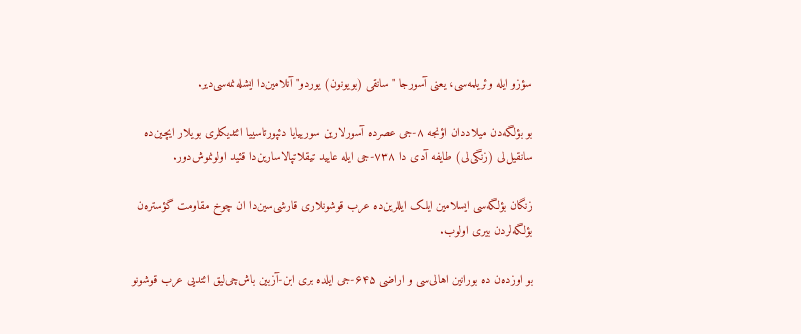سؤزو ایله وئریلمه‌سی، یعنی آسورجا "سانقی (بویونون) یوردو" آنلامین‌دا ایشله‌نمه‌سی‌دیر.

بو بؤلگه‌دن میلاددان اؤنجه ۸-جی عصرده آسورلارین سورییایا دئپورتاسییا ائتدیکلری بویلار ایچین‌ده سانقیل‌لی (زنگی‌لی) طایفه آدی دا ۷۳۸-جی ایله عایید تیقلاتپالاسارین‌دا قئید اولونموش‌دور.

زنگان بؤلگه‌سی ایسلامین ایلک ایللرین‌ده عرب قوشونلاری قارشی‌سین‌دا ان چوخ مقاومت گؤستره‌ن بؤلگه‌لردن بیری اولوب.

بو اوزده‌ن ده بورانین اهالی‌سی و اراضی ۶۴۵-جی ایلده بری ابن-آزبین باش‌چی‌لیق ائتدیی عرب قوشونو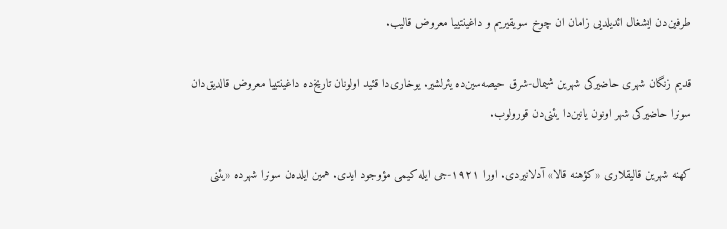طرفین‌دن ایشغال ائدیلدیی زامان ان چوخ سویقیریم و داغینتییا معروض قالیب.

قدیم زنگان شهری حاضیرکی شهرین شیمال-شرق حیصه‌سین‌ده یئرلشیر. یوخاری‌دا قئید اولونان تاریخ‌ده داغینتییا معروض قالدیق‌دان سونرا حاضیرکی شهر اونون یانین‌دا یئنی‌دن قورولوب.

کهنه شهرین قالیقلاری «کؤهنه قالا» آدلانیردی. اورا ۱۹۲۱-جی ایله کیمی مؤوجود ایدی. همین ایلده‌ن سونرا شهرده «یئنی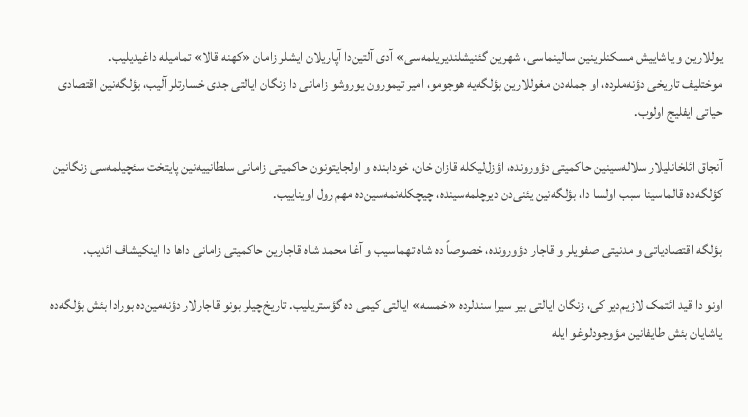یوللارین و یاشاییش مسکنلرینین سالینماسی، شهرین گئنیشلندیریلمه‌سی» آدی آلتین‌دا آپاریلان ایشلر زامان «کهنه قالا» تمامیله داغیدیلیب.
موختلیف تاریخی دؤنه‌ملرده، او جمله‌دن مغوللارین بؤلگه‌یه هوجومو، امیر تیمورون یوروشو زامانی دا زنگان ایالتی جدی خسارتلر آلیب، بؤلگه‌نین اقتصادی حیاتی ایفلیج اولوب.

آنجاق ائلخانلیلار سلاله‌سینین حاکمیتی دؤورونده، اؤزل‌لیکله قازان خان، خودابنده و اولجایتونون حاکمیتی زامانی سلطانییه‌نین پایتخت سئچیلمه‌سی زنگانین کؤلگه‌ده قالماسینا سبب اولسا دا، بؤلگه‌نین یئنی‌دن دیرچلمه‌سینده، چیچکله‌نمه‌سین‌ده مهم رول اویناییب.

بؤلگه اقتصادیاتی و مدنیتی صفویلر و قاجار دؤورونده، خصوصاً ده شاه تهماسیب و آغا محمد شاه قاجارین حاکمیتی زامانی داها دا اینکیشاف ائدیب.

اونو دا قید ائتمک لازیم‌دیر کی، زنگان ایالتی بیر سیرا سندلرده «خمسه» ایالتی کیمی ده گؤستریلیب. تاریخ‌چیلر بونو قاجارلار دؤنه‌مین‌ده بورادا بئش بؤلگه‌ده یاشایان بئش طایفانین مؤوجودلوغو ایله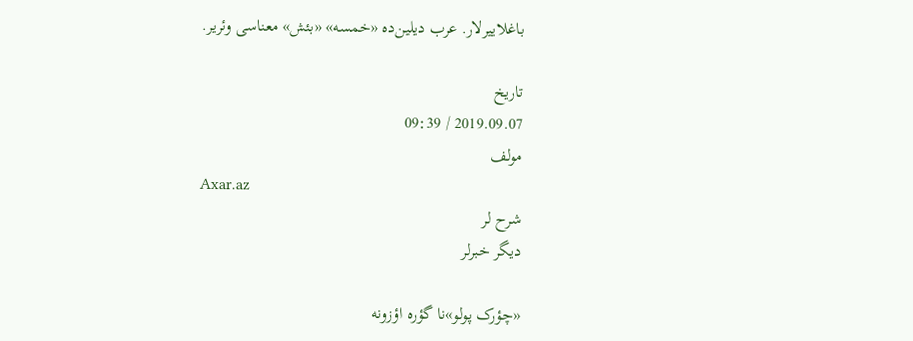باغلاییرلار. عرب دیلین‌ده «خمسه» «بئش» معناسی وئریر.

تاریخ
2019.09.07 / 09:39
مولف
Axar.az
شرح لر
دیگر خبرلر

«چؤرک پولو»نا گؤره اؤزونه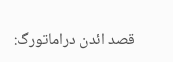قصد ائد‌ن دراماتورگ: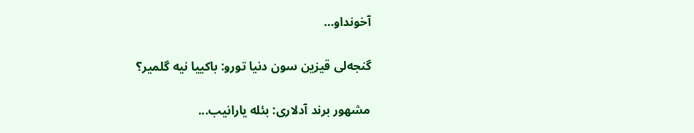آخونداو…

گنجه‌لی قیزین سون دنیا تورو: باکییا نیه گلمیر؟

مشهور برند آدلاری: بئله یارانیب...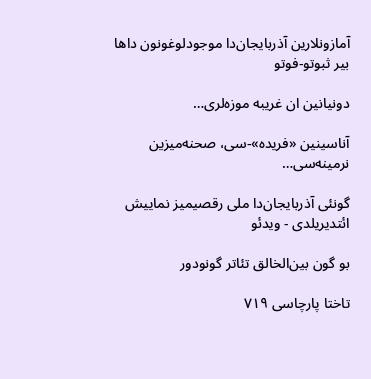آمازونلارین آذربایجان‌دا موجودلوغونون داها بیر ثبوتو-فوتو

دونیانین ان غریبه موزه‌لری…

آناسینین «فریده»-سی، صحنه‌میزین نرمینه‌سی…

گونئی آذربایجان‌دا ملی رقصیمیز نماییش ائتدیریلدی - ویدئو

بو گون بین‌الخالق تئاتر گونودور

تاختا پارچاسی ۷۱۹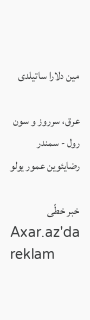مین دلارا ساتیلدی

عرق، سرروز و سون رول - سمندر رضایئوین عمور یولو

خبر خطّی
Axar.az'da reklam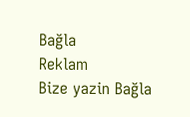Bağla
Reklam
Bize yazin Bağla